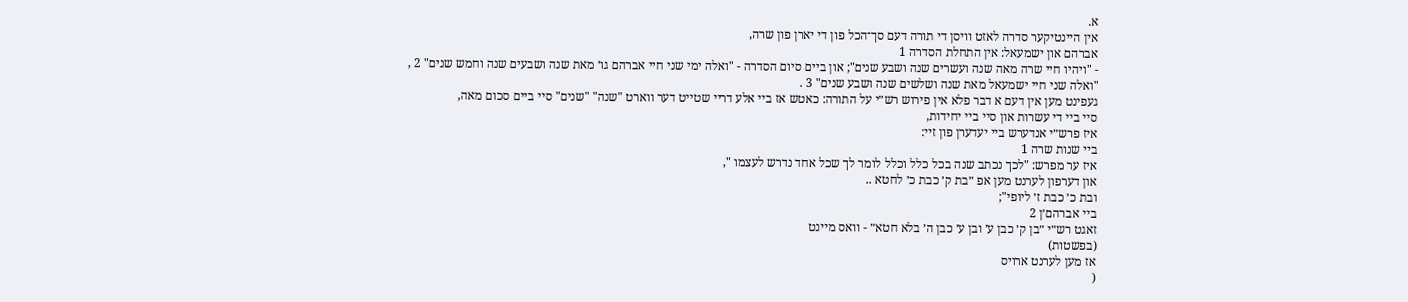א.
אין היינטיקער סדרה לאזט וויסן די תורה דעם סך־הכל פון די יארן פון שרה,
אברהם און ישמעאל: אין התחלת הסדרה 1
- "ויהיו חיי שרה מאה שנה ועשרים שנה ושבע שנים"; און ביים סיום הסדרה - "ואלה ימי שני חיי אברהם גו׳ מאת שנה ושבעים שנה וחמש שנים" 2 ,
"ואלה שני חיי ישמעאל מאת שנה ושלשים שנה ושבע שנים" 3 .
געפינט מען אין דעם א דבר פלא אין פירוש רש״י על התורה: כאטש אז ביי אלע דריי שטייט דער ווארט "שנה" "שנים" סיי ביים סכום מאה,
סיי ביי די עשרות און סיי ביי יחידות,
איז פרש״י אנדערש ביי יעדערן פון זיי:
ביי שנות שרה 1
איז ער מפרש: "לכך נכתב שנה בכל כלל וכלל לומר לך שכל אחד נדרש לעצמו ",
און דערפון לערנט מען אפ ״בת ק׳ כבת כ׳ לחטא ..
ובת כ׳ כבת ז׳ ליופי";
ביי אברהם׳ן 2
זאגט רש״י ״בן ק׳ כבן ע׳ ובן ע׳ כבן ה׳ בלא חטא״ - וואס מיינט
(בפשטות)
אז מען לערנט ארויס
(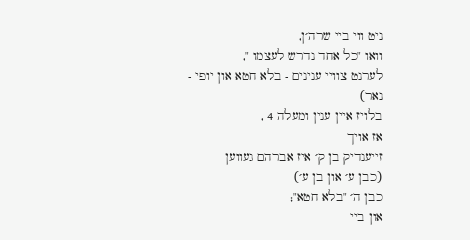ניט ווי ביי שרה׳ן,
וואו "כל אחד נדרש לעצמו ",
לערנט צוויי ענינים - בלא חטא און יופי - נאר)
בלויז איין ענין ומעלה 4 ,
אז אויך
זייענדיק בן ק׳ איז אברהם געווען
(כבן ע׳ און בן ע׳)
כבן ה׳ "בלא חטא";
און ביי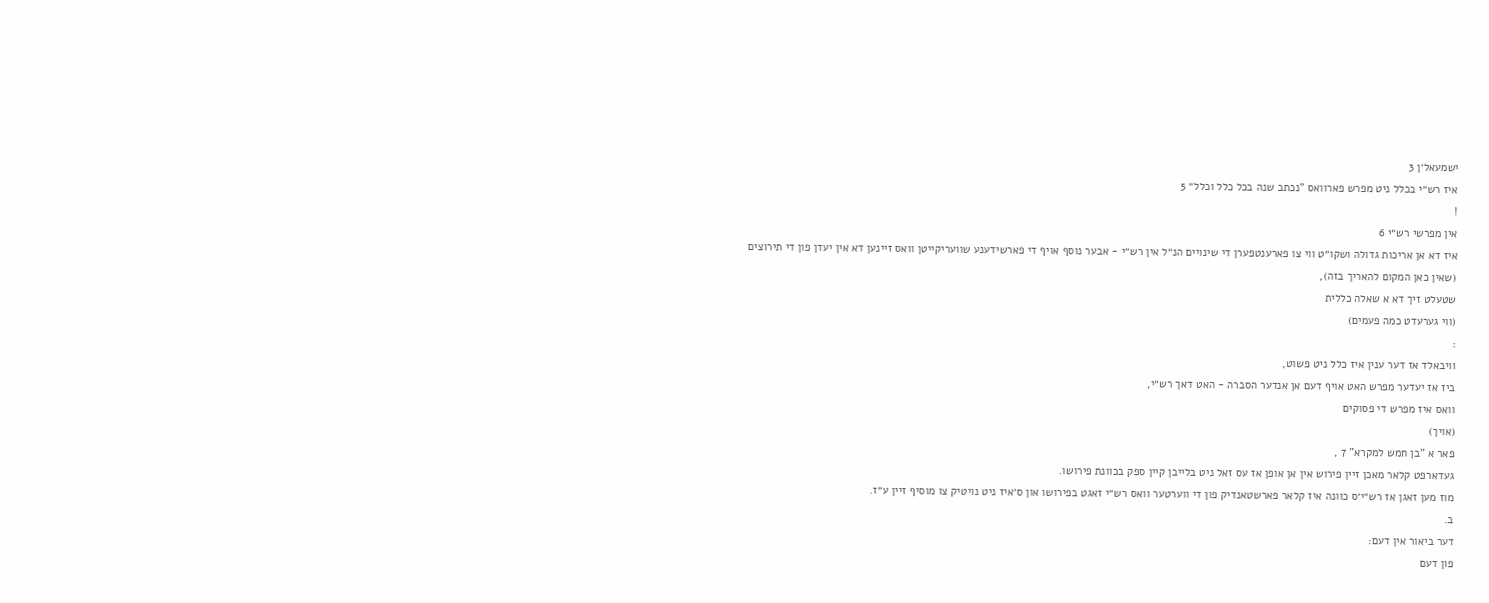ישמעאל׳ן 3
איז רש״י בכלל ניט מפרש פארוואס "נכתב שנה בכל כלל וכלל״ 5
!
אין מפרשי רש״י 6
איז דא אן אריכות גדולה ושקו״ט ווי צו פארענטפערן די שינויים הנ״ל אין רש״י - אבער נוסף אויף די פארשידענע שוועריקייטן וואס זיינען דא אין יעדן פון די תירוצים
(שאין כאן המקום להאריך בזה),
שטעלט זיך דא א שאלה כללית
(ווי גערעדט כמה פעמים)
:
וויבאלד אז דער ענין איז כלל ניט פשוט,
ביז אז יעדער מפרש האט אויף דעם אן אנדער הסברה - האט דאך רש״י,
וואס איז מפרש די פסוקים
(אויך)
פאר א "בן חמש למקרא" 7 ,
געדארפט קלאר מאכן זיין פירוש אין אן אופן אז עס זאל ניט בלייבן קיין ספק בכוונת פירושו.
מוז מען זאגן אז רש״י׳ס כוונה איז קלאר פארשטאנדיק פון די ווערטער וואס רש״י זאגט בפירושו און ס׳איז ניט נויטיק צו מוסיף זיין ע״ז.
ב.
דער ביאור אין דעם:
פון דעם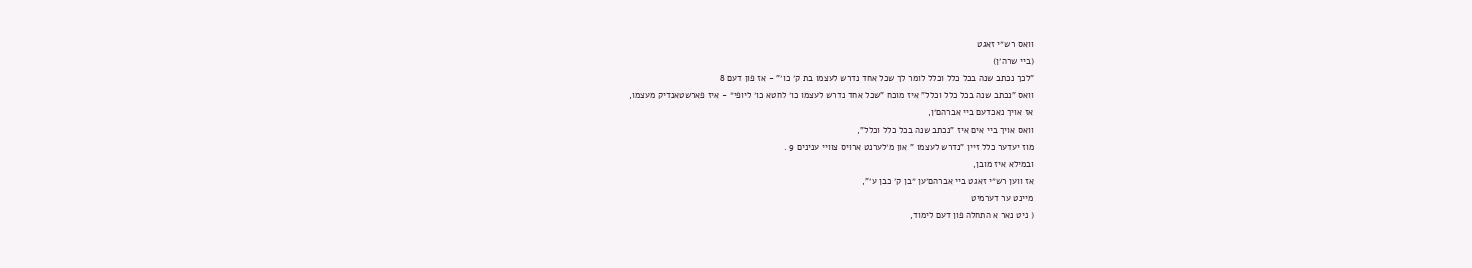וואס רש״י זאגט
(ביי שרה׳ן)
"לכך נכתב שנה בכל כלל וכלל לומר לך שכל אחד נדרש לעצמו בת ק׳ כו׳" - אז פון דעם 8
וואס "נכתב שנה בכל כלל וכלל" איז מוכח "שכל אחד נדרש לעצמו כו׳ לחטא כו׳ ליופי״ - איז פארשטאנדיק מעצמו,
אז אויך נאכדעם ביי אברהם׳ן,
וואס אויך ביי אים איז "נכתב שנה בכל כלל וכלל",
מוז יעדער כלל זיין "נדרש לעצמו " און מ׳לערנט ארויס צוויי ענינים 9 .
ובמילא איז מובן,
אז ווען רש״י זאגט ביי אברהם׳ען ״בן ק׳ כבן ע׳",
מיינט ער דערמיט
( ניט נאר א התחלה פון דעם לימוד,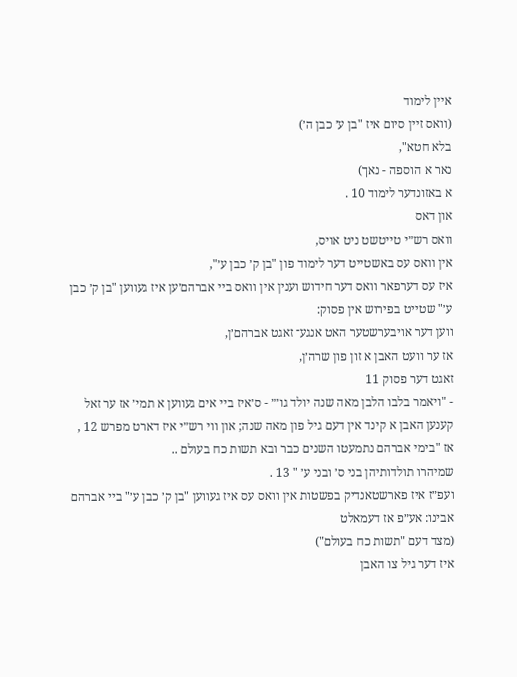איין לימוד
(וואס זיין סיום איז "בן ע׳ כבן ה׳)
בלא חטא",
נאר א הוספה - נאך)
א באזונדער לימוד 10 .
און דאס
וואס רש״י טייטשט ניט אויס,
אין וואס עס באשטייט דער לימוד פון "בן ק׳ כבן ע׳",
איז עס דערפאר וואס דער חידוש וענין אין וואס ביי אברהם׳ען איז געווען "בן ק׳ כבן ע׳" שטייט בפירוש אין פסוק:
ווען דער אויבערשטער האט אנגע־ זאגט אברהם׳ן,
אז ער וועט האבן א זון פון שרה׳ן,
זאגט דער פסוק 11
- "ויאמר בלבו הלבן מאה שנה יולד גו׳״ - ס׳איז ביי אים געווען א תמי׳ אז ער זאל קענען האבן א קינד אין דעם גיל פון מאה שנה; און ווי רש״י איז דארט מפרש 12 ,
אז "בימי אברהם נתמעטו השנים כבר ובא תשות כח בעולם ..
שמיהרו תולדותיהן בני ס׳ ובני ע׳ " 13 .
ועפ״ז איז פארשטאנדיק בפשטות אין וואס עס איז געווען "בן ק׳ כבן ע׳" ביי אברהם אבינו: אע״פ אז דעמאלט
(מצד דעם "תשות כח בעולם")
איז דער גיל צו האבן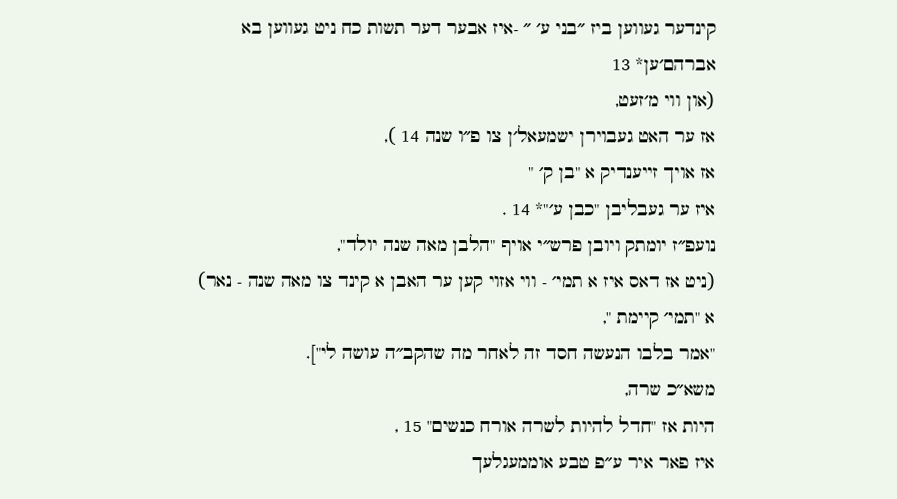קינדער געווען ביז ״בני ע׳ ״ -איז אבער דער תשות כח ניט געווען בא
אברהם׳ען* 13
(און ווי מ׳זעט,
אז ער האט געבוירן ישמעאל׳ן צו פ״ו שנה 14 ),
אז אויך זייענדיק א "בן ק׳ "
איז ער געבליבן "כבן ע׳"* 14 .
נועפ״ז יומתק ויובן פרש״י אויף "הלבן מאה שנה יולד",
(ניט אז דאס איז א תמי׳ - ווי אזוי קען ער האבן א קינד צו מאה שנה - נאר)
א "תמי׳ קיימת ",
"אמר בלבו הנעשה חסד זה לאחר מה שהקב״ה עושה לי"].
משא״כ שרה,
היות אז "חדל להיות לשרה אורח כנשים" 15 ,
איז פאר איר ע״פ טבע אוממעגלעך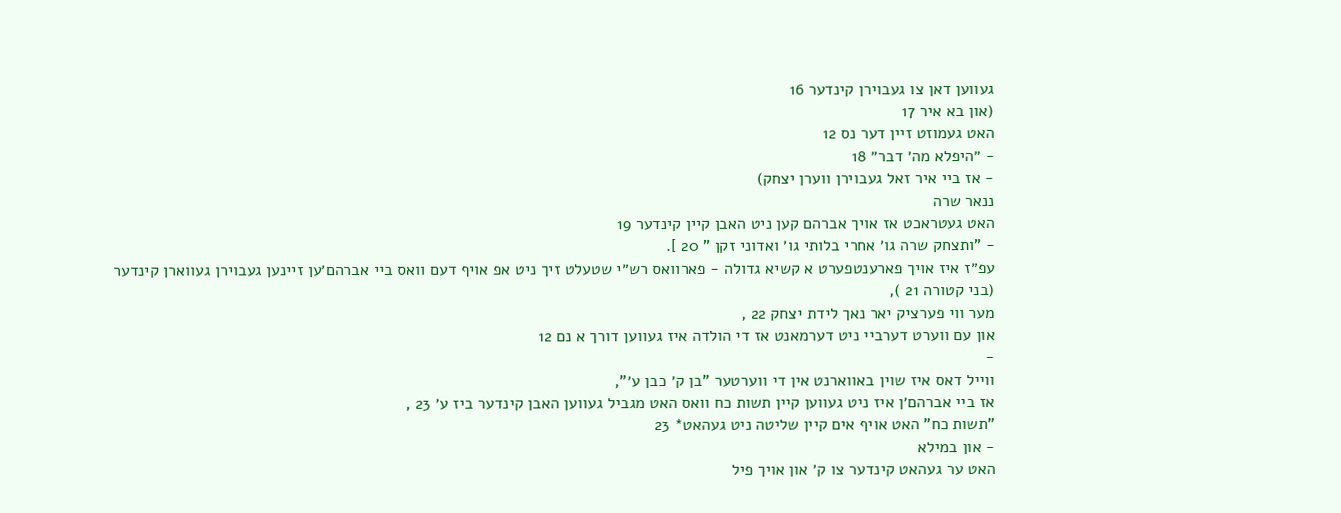געווען דאן צו געבוירן קינדער 16
(און בא איר 17
האט געמוזט זיין דער נס 12
- ״היפלא מה׳ דבר״ 18
- אז ביי איר זאל געבוירן ווערן יצחק)
ננאר שרה
האט געטראכט אז אויך אברהם קען ניט האבן קיין קינדער 19
- "ותצחק שרה גו׳ אחרי בלותי גו׳ ואדוני זקן " 20 ].
עפ״ז איז אויך פארענטפערט א קשיא גדולה - פארוואס רש״י שטעלט זיך ניט אפ אויף דעם וואס ביי אברהם׳ען זיינען געבוירן געווארן קינדער
(בני קטורה 21 ),
מער ווי פערציק יאר נאך לידת יצחק 22 ,
און עם ווערט דערביי ניט דערמאנט אז די הולדה איז געווען דורך א נם 12
-
ווייל דאס איז שוין באווארנט אין די ווערטער "בן ק׳ כבן ע׳",
אז ביי אברהם׳ן איז ניט געווען קיין תשות כח וואס האט מגביל געווען האבן קינדער ביז ע׳ 23 ,
"תשות כח" האט אויף אים קיין שליטה ניט געהאט* 23
- און במילא
האט ער געהאט קינדער צו ק׳ און אויך פיל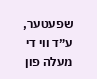שפעטער,
ע״ד ווי די מעלה פון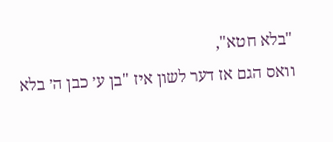"בלא חטא",
וואס הגם אז דער לשון איז "בן ע׳ כבן ה׳ בלא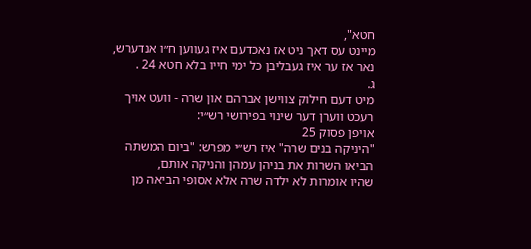חטא",
מיינט עס דאך ניט אז נאכדעם איז געווען ח״ו אנדערש,
נאר אז ער איז געבליבן כל ימי חייו בלא חטא 24 .
ג.
מיט דעם חילוק צווישן אברהם און שרה - וועט אויך רעכט ווערן דער שינוי בפירושי רש״י:
אויפן פסוק 25
"היניקה בנים שרה" איז רש״י מפרש: "ביום המשתה הביאו השרות את בניהן עמהן והניקה אותם,
שהיו אומרות לא ילדה שרה אלא אסופי הביאה מן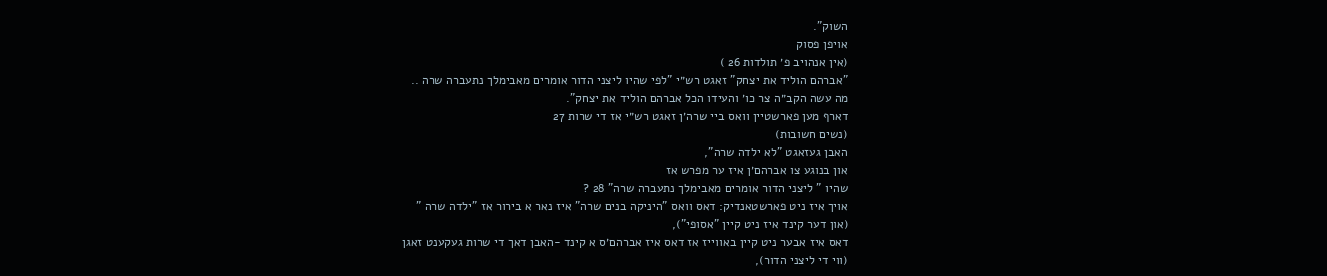השוק".
אויפן פסוק
(אין אנהויב פ׳ תולדות 26 )
"אברהם הוליד את יצחק" זאגט רש״י "לפי שהיו ליצני הדור אומרים מאבימלך נתעברה שרה ..
מה עשה הקב״ה צר כו׳ והעידו הכל אברהם הוליד את יצחק".
דארף מען פארשטיין וואס ביי שרה׳ן זאגט רש״י אז די שרות 27
(נשים חשובות)
האבן געזאגט "לא ילדה שרה",
און בנוגע צו אברהם׳ן איז ער מפרש אז
שהיו " ליצני הדור אומרים מאבימלך נתעברה שרה" 28 ?
אויך איז ניט פארשטאנדיק: דאס וואס "היניקה בנים שרה" איז נאר א בירור אז "ילדה שרה "
(און דער קינד איז ניט קיין "אסופי"),
דאס איז אבער ניט קיין באווייז אז דאס איז אברהם׳ס א קינד -האבן דאך די שרות געקענט זאגן
(ווי די ליצני הדור),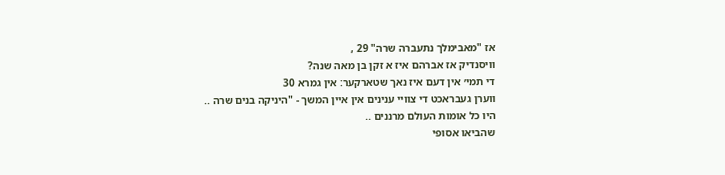אז "מאבימלך נתעברה שרה" 29 ,
וויסנדיק אז אברהם איז א זקן בן מאה שנה?
די תמי׳ אין דעם איז נאך שטארקער: אין גמרא 30
ווערן געבראכט די צוויי ענינים אין איין המשך - "היניקה בנים שרה ..
היו כל אומות העולם מרננים ..
שהביאו אסופי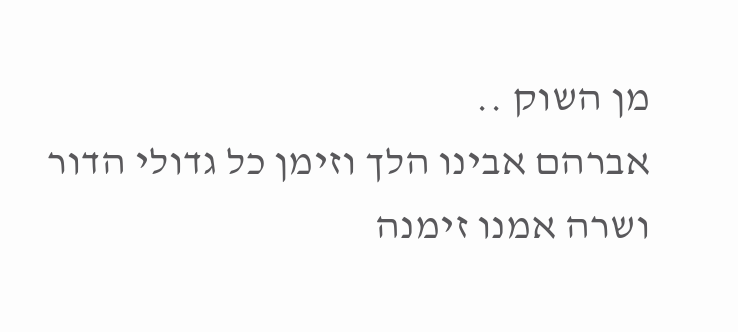מן השוק ..
אברהם אבינו הלך וזימן כל גדולי הדור ושרה אמנו זימנה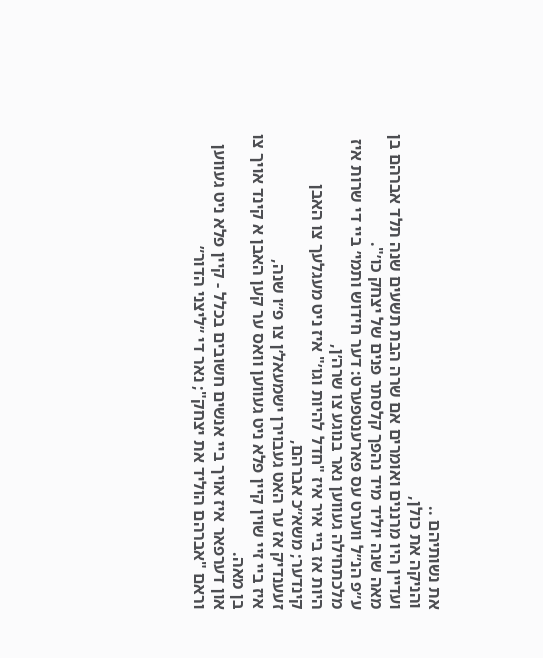את נשותיהם ..
והניקה את כולן,
ועדיין היו מרננים ואומרים אם שרה הבת תשעים שנה תלד אברהם בן מאה שנה יוליד מיד נהפך קלסתר פנים של יצחק כו׳".
ע״פ הנ״ל ווערט עס פארענטפערט: דער חידוש ותמי׳ ביי די שרות איז מלכתחילה געווען נאר בנוגע צו שרה׳ן,
היות אז ביי איר איז "חדל להיות וגו׳" איז ניט מעגלעך צו האבן קינדער; משא״כ אברהם,
זעענדיק אז ער האט געבוירן ישמעאל׳ן צו פ״ו שנה,
איז ביי זיי שוין קיין פלא ניט געווען וואס ער קען האבן א קינד אויך צו בן מאה.
און דערפאר איז אויך ביי אנשים חשובים בכלל - קיין פלא ניט געווען וראם "אברהם הוליד את יצחק"; נאר די ״ליצני הדור״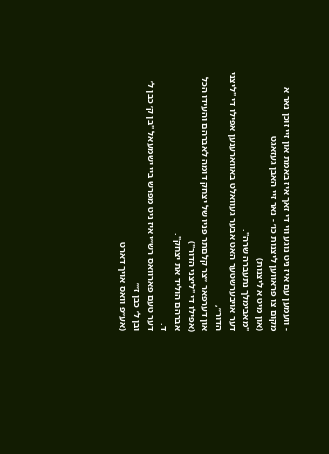- וועמען עם איז ניט נוגע ווי די זאך איז באמת און זיי זוכן נאר א מקום צו פראווען ליצנות כו׳ - נאר זיי האבן געזאגט
(און מיט א ליצנות)
"מאבימלך נתעברה שרה".
דער אויבערשטער האט אבער געוואלט באווארענען אפילו די "ליצני הדור״,
און דערפאר ״צר קלםתר פניו של יצחק דומה לאברהם והעידו הכל
(אפילו די "ליצני הדור")
אברהם הוליד את יצחק".
ד.
דער טעם פארוואס רש״י איז ניט מפרש ביי ישמעאל "בן ק׳ כבן ל׳ ובן ל׳ כבן ז׳״
(אע״פ וואס אויך דארט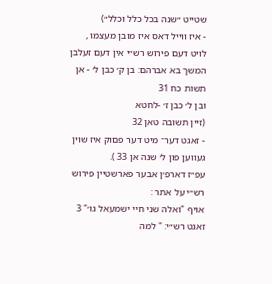שטייט ״שנה בכל כלל וכלל״)
- איז ווייל דאס איז מובן מעצמו ,
לויט דעם פירוש רש״י אין דעם זעלבן המשך בא אברהם: בן ק׳ כבן ל׳ - אן תשות כח 31
ובן ל׳ כבן ז׳ -לחטא
(זיין תשובה טאן 32
- זאגט דער־ מיט דער פםוק איז שוין געווען פון ל׳ שנה אן 33 ).
עפ״ז דארפ׳ן אבער פארשטיין פירוש רש״י על אתר :
אויף "ואלה שני חיי ישמעאל גו׳" 3
זאגט רש״י: " למה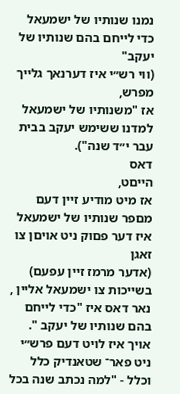נמנו שנותיו של ישמעאל כדי לייחם בהם שנותיו של יעקב"
(ווי רש״י איז דערנאך גלייך מפרש,
אז "משנותיו של ישמעאל למדנו ששימש יעקב בבית עבר י״ד שנה").
דאס
הייםט,
אז מיט מודיע זיין דעם מםפר שנותיו של ישמעאל איז דער פםוק ניט אויםן צו זאגן
(אדער מרמז זיין עפעם)
בשייכות צו ישמעאל אליין ,
נאר דאס איז "כדי לייחם בהם שנותיו של יעקב ".
אויך איז לויט דעם פרש״י ניט פאר־ שטאנדיק כלל וכלל - "למה נכתב שנה בכל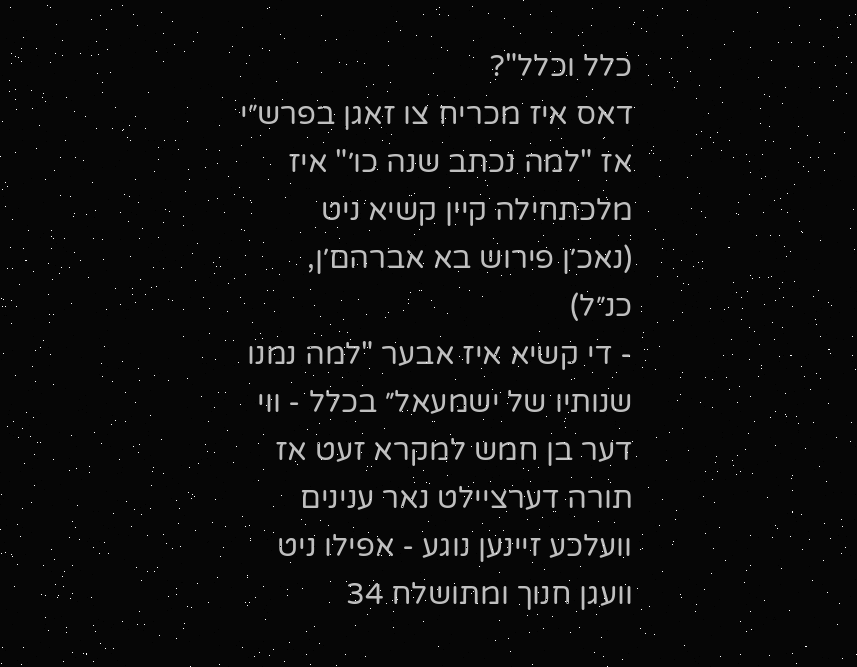כלל וכלל"?
דאס איז מכריח צו זאגן בפרש״י אז "למה נכתב שנה כו׳" איז מלכתחילה קיין קשיא ניט
(נאכ׳ן פירוש בא אברהם׳ן,
כנ״ל)
- די קשיא איז אבער "למה נמנו שנותיו של ישמעאל״ בכלל - ווי דער בן חמש למקרא זעט אז תורה דערציילט נאר ענינים וועלכע זיינען נוגע - אפילו ניט וועגן חנוך ומתושלח 34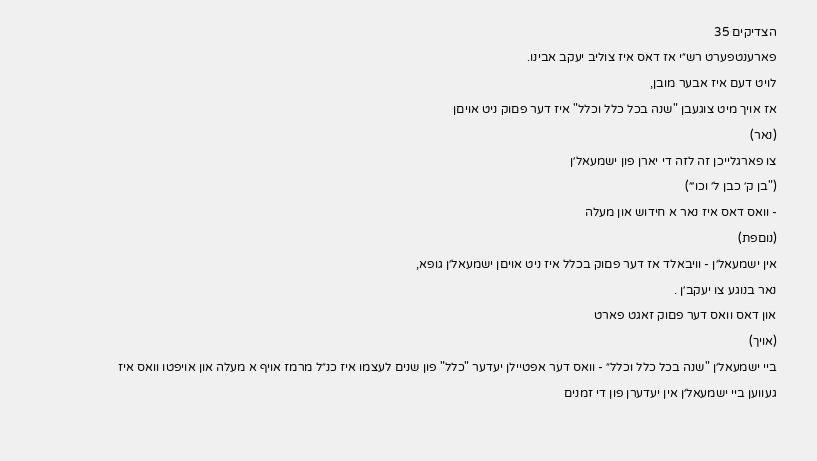הצדיקים 35
פארענטפערט רש״י אז דאס איז צוליב יעקב אבינו.
לויט דעם איז אבער מובן,
אז אויך מיט צוגעבן "שנה בכל כלל וכלל" איז דער פםוק ניט אויםן
(נאר)
צו פארגלייכן זה לזה די יארן פון ישמעאל׳ן
("בן ק׳ כבן ל׳ וכו׳״)
- וואס דאס איז נאר א חידוש און מעלה
(נוםפת)
אין ישמעאל׳ן - וויבאלד אז דער פםוק בכלל איז ניט אויםן ישמעאל׳ן גופא,
נאר בנוגע צו יעקב׳ן .
און דאס וואס דער פםוק זאגט פארט
(אויך)
ביי ישמעאל׳ן "שנה בכל כלל וכלל״ - וואס דער אפטיילן יעדער "כלל" פון שנים לעצמו איז כנ״ל מרמז אויף א מעלה און אויפטו וואס איז געווען ביי ישמעאל׳ן אין יעדערן פון די זמנים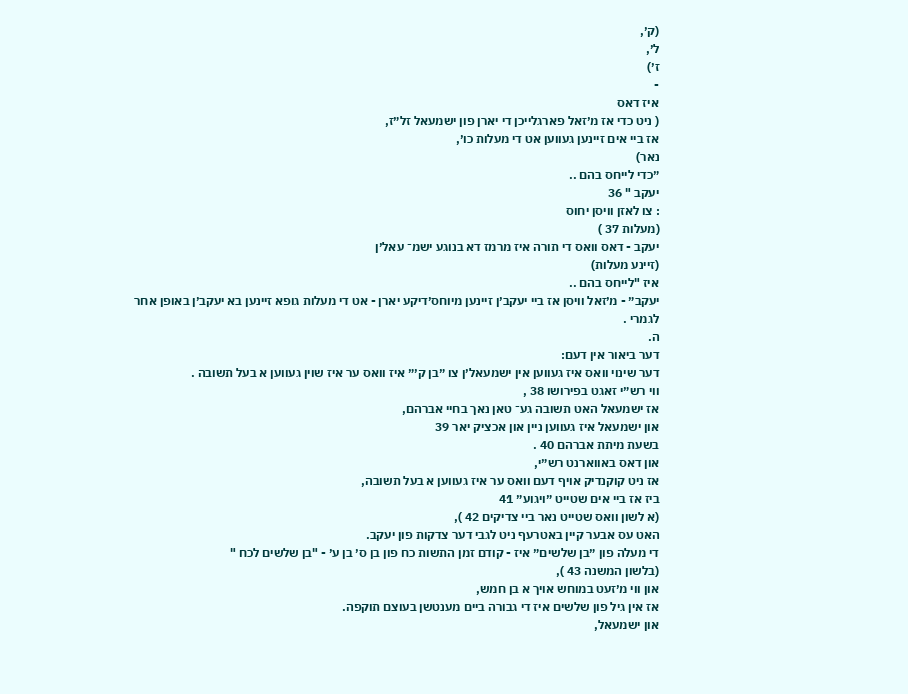(ק׳,
ל׳,
ז׳)
-
איז דאס
( ניט כדי אז מ׳זאל פארגלייכן די יארן פון ישמעאל זל״ז,
אז ביי אים זיינען געווען אט די מעלות כו׳,
נאר)
״כדי לייחס בהם ..
יעקב " 36
: צו לאזן וויסן יחוס
(מעלות 37 )
יעקב - דאס וואס די תורה איז מרמז דא בנוגע ישמ־ עאל׳ן
(זיינע מעלות)
איז "לייחס בהם ..
יעקב״ - מ׳זאל וויסן אז ביי יעקב׳ן זיינען מיוחס׳דיקע יארן - אט די מעלות גופא זיינען בא יעקב׳ן באופן אחר לגמרי .
ה.
דער ביאור אין דעם:
דער שינוי וואס איז געווען אין ישמעאל׳ן צו ״בן ק׳״ איז וואס ער איז שוין געווען א בעל תשובה .
ווי רש״י זאגט בפירושו 38 ,
אז ישמעאל האט תשובה גע־ טאן נאך בחיי אברהם,
און ישמעאל איז געווען ניין און אכציק יאר 39
בשעת מיתת אברהם 40 .
און דאס באווארנט רש״י,
אז ניט קוקנדיק אויף דעם וואס ער איז געווען א בעל תשובה,
ביז אז ביי אים שטייט ״ויגוע״ 41
(א לשון וואס שטייט נאר ביי צדיקים 42 ),
האט עס אבער קיין באטרעף ניט לגבי דער צדקות פון יעקב.
די מעלה פון ״בן שלשים״ איז - קודם זמן התשות כח פון בן ס׳ בן ע׳ - "בן שלשים לכח "
(בלשון המשנה 43 ),
און ווי מ׳זעט במוחש אויך א בן חמש,
אז אין גיל פון שלשים איז די גבורה ביים מענטשן בעוצם תוקפה.
און ישמעאל,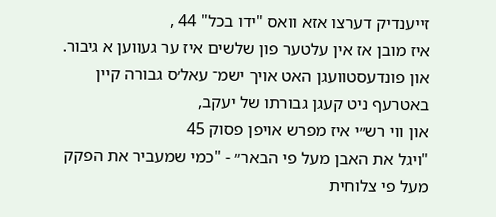זייענדיק דערצו אזא וואס "ידו בכל" 44 ,
איז מובן אז אין עלטער פון שלשים איז ער געווען א גיבור.
און פונדעסטוועגן האט אויך ישמ־ עאל׳ס גבורה קיין באטרעף ניט קעגן גבורתו של יעקב,
און ווי רש״י איז מפרש אויפן פסוק 45
"ויגל את האבן מעל פי הבאר״ - "כמי שמעביר את הפקק מעל פי צלוחית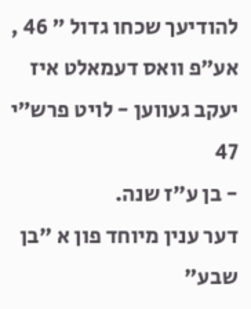להודיעך שכחו גדול " 46 ,
אע״פ וואס דעמאלט איז יעקב געווען - לויט פרש״י 47
- בן ע״ז שנה.
דער ענין מיוחד פון א "בן שבע"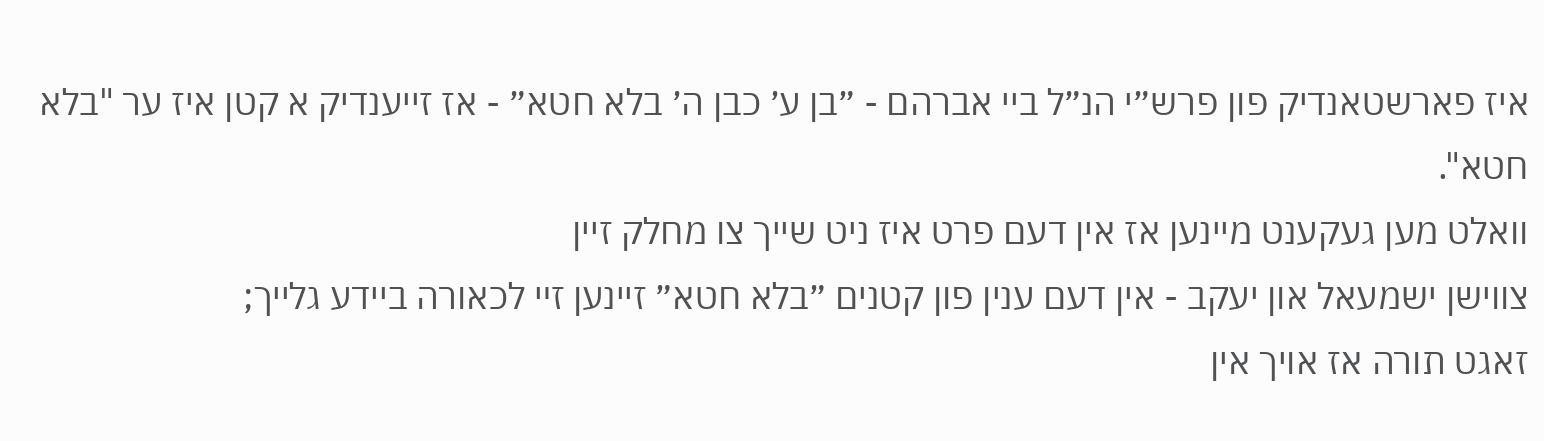איז פארשטאנדיק פון פרש״י הנ״ל ביי אברהם - ״בן ע׳ כבן ה׳ בלא חטא״ - אז זייענדיק א קטן איז ער "בלא חטא".
וואלט מען געקענט מיינען אז אין דעם פרט איז ניט שייך צו מחלק זיין
צווישן ישמעאל און יעקב - אין דעם ענין פון קטנים ״בלא חטא״ זיינען זײ לכאורה ביידע גלייך;
זאגט תורה אז אויך אין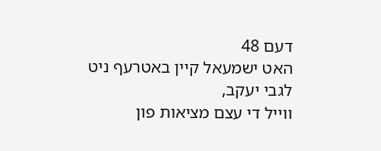דעם 48
האט ישמעאל קיין באטרעף ניט לגבי יעקב,
ווייל די עצם מציאות פון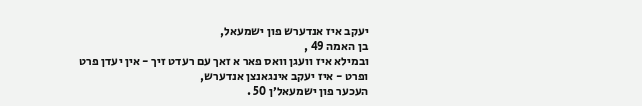יעקב איז אנדערש פון ישמעאל,
בן האמה 49 ,
ובמילא איז וועגן וואס פאר א זאך עם רעדט זיך - אין יעדן פרט ופרט - איז יעקב אינגאנצן אנדערש,
העכער פון ישמעאל׳ן 50 .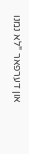און דערפאר "לא נמנו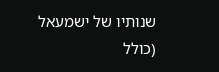שנותיו של ישמעאל
(כולל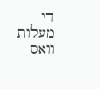די מעלות וואס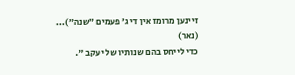זיינען מרומז אין די ג׳ פעמים ״שנה״)...
(נאר)
כדי לייחס בהם שנותיו של יעקב ".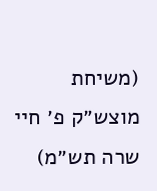(משיחת מוצש״ק פ׳ חיי שרה תש״מ)